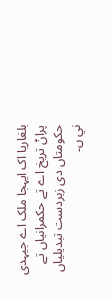بلغاریا اک ایہجا ملک اے جیہدی پراݨ تریخ اے تے حکمرانیاں تے حکومتاں دی زبردست تبدیلیاں ني ں۔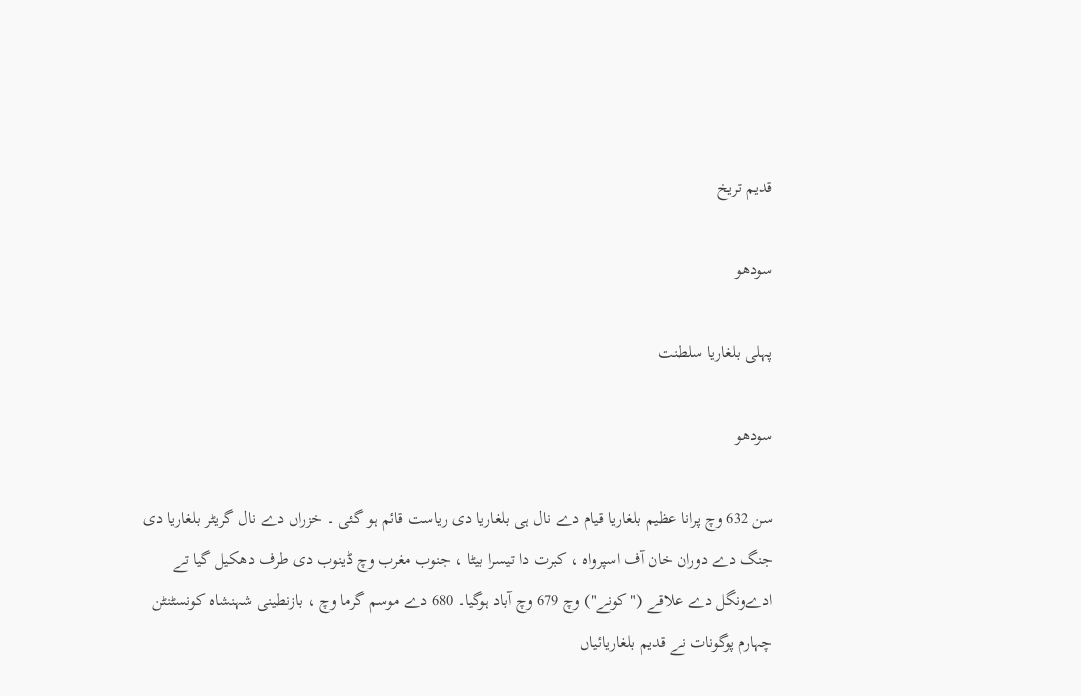قدیم تریخ

سودھو

پہلی بلغاریا سلطنت

سودھو

سن 632 وچ پرانا عظیم بلغاریا قیام دے نال ہی بلغاریا دی ریاست قائم ہو گئی ۔ خزراں دے نال گریٹر بلغاریا دی جنگ دے دوران خان آف اسپرواہ ، کبرت دا تیسرا بیٹا ، جنوب مغرب وچ ڈینوب دی طرف دھکیل گیا تے ادےونگل دے علاقے ("کونے") وچ 679 وچ آباد ہوگیا۔ 680 دے موسم گرما وچ ، بازنطینی شہنشاہ کونسٹنٹن چہارم پوگونات نے قدیم بلغاریائیاں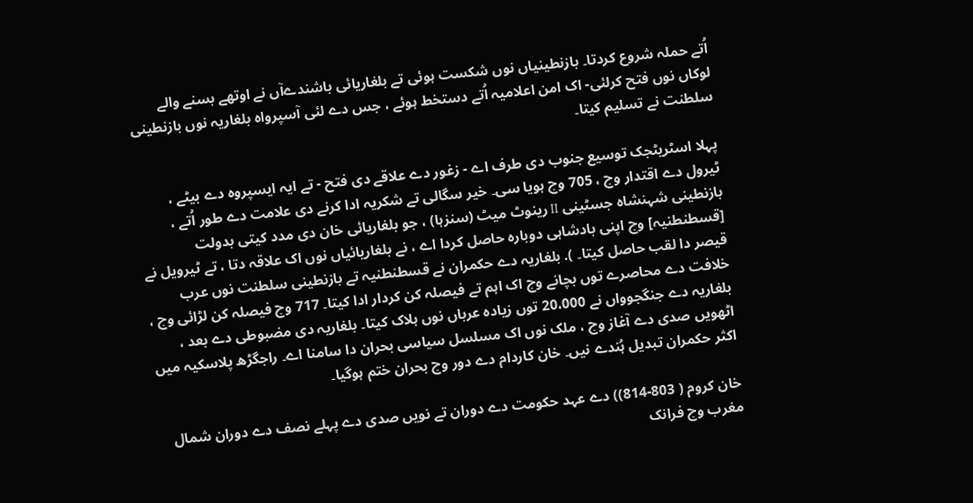اُتے حملہ شروع کردتا۔ بازنطینیاں نوں شکست ہوئی تے بلغاریائی باشندےآں نے اوتھے بسنے والے لوکاں نوں فتح کرلئی- اک امن اعلامیہ اُتے دستخط ہوئے ، جس دے لئی آسپرواہ بلغاریہ نوں بازنطینی سلطنت نے تسلیم کيتا۔

پہلا اسٹریٹجک توسیع جنوب دی طرف اے - زغور دے علاقے دی فتح - تے ایہ ایسپروہ دے بیٹے ، ٹیرول دے اقتدار وچ ، 705 وچ ہويا سی۔ خیر سگالی تے شکریہ ادا کرنے دی علامت دے طور اُتے ، بازنطینی شہنشاہ جسٹینی II رینوٹ میٹ (سنزہا) ، جو بلغاریائی خان دی مدد کيتی بدولت [قسطنطنیہ] وچ اپنی بادشاہی دوبارہ حاصل کردا اے ، نے بلغاریائیاں نوں اک علاقہ دتا ، تے ٹیرویل نے قیصر دا لقب حاصل کيتا۔ ). بلغاریہ دے حکمران نے قسطنطنیہ تے بازنطینی سلطنت نوں عرب خلافت دے محاصرے توں بچانے وچ اک اہم تے فیصلہ کن کردار ادا کيتا۔ 717 وچ فیصلہ کن لڑائی وچ ، بلغاریہ دے جنگجوواں نے 20،000 توں زیادہ عرباں نوں ہلاک کيتا۔ بلغاریہ دی مضبوطی دے بعد ، اٹھويں صدی دے آغاز وچ ، ملک نوں اک مسلسل سیاسی بحران دا سامنا اے۔ راجگڑھ پلاسکیہ ميں اکثر حکمران تبدیل ہُندے نيں۔ خان کاردام دے دور وچ بحران ختم ہوگیا۔

خان کروم ( 803-814)) دے عہد حکومت دے دوران تے نويں صدی دے پہلے نصف دے دوران شمال مغرب وچ فرانک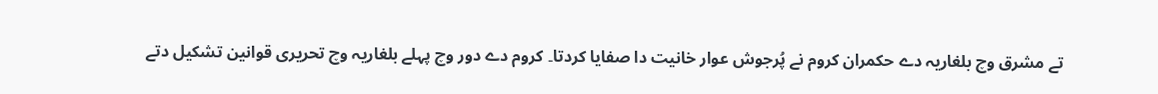تے مشرق وچ بلغاریہ دے حکمران کروم نے پُرجوش عوار خانیت دا صفایا کردتا۔ کروم دے دور وچ پہلے بلغاریہ وچ تحریری قوانین تشکیل دتے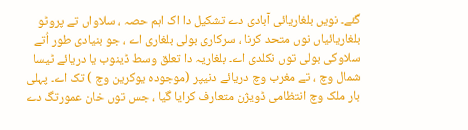گئے۔ نويں بلغاریائی آبادی دے تشکیل دا اک اہم حصہ ، سلاواں تے پروٹو بلغاریائیاں نوں متحد کرنا ، سرکاری بولی بلغاری اے ، جو بنیادی طور اُتے سلاوکی بولی توں نکلدی اے۔ بلغاریہ دا تعلق وسط ڈینوب یا دریائے ٹیسا شمال وچ ، تے مغرب وچ دریائے دنیپر (موجودہ یوکرین وچ ) تک اے۔ پہلی بار ملک وچ انتظامی ڈویژن متعارف کرایا گیا ، جس توں خان عمورتگ دے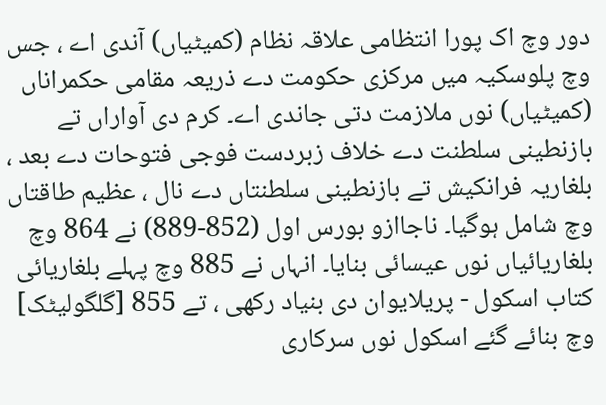دور وچ اک پورا انتظامی علاقہ نظام (کمیٹیاں) آندی اے ، جس وچ پلوسکیہ ميں مرکزی حکومت دے ذریعہ مقامی حکمراناں (کمیٹیاں) نوں ملازمت دتی جاندی اے۔ کرم دی آواراں تے بازنطینی سلطنت دے خلاف زبردست فوجی فتوحات دے بعد ، بلغاریہ فرانکیش تے بازنطینی سلطنتاں دے نال ، عظیم طاقتاں وچ شامل ہوگیا۔ ناجاازو بورس اول (852-889) نے 864 وچ بلغاریائیاں نوں عیسائی بنایا۔ انہاں نے 885 وچ پہلے بلغاریائی کتاب اسکول - پریلایوان دی بنیاد رکھی ، تے 855 [گلگولیٹک] وچ بنائے گئے اسکول نوں سرکاری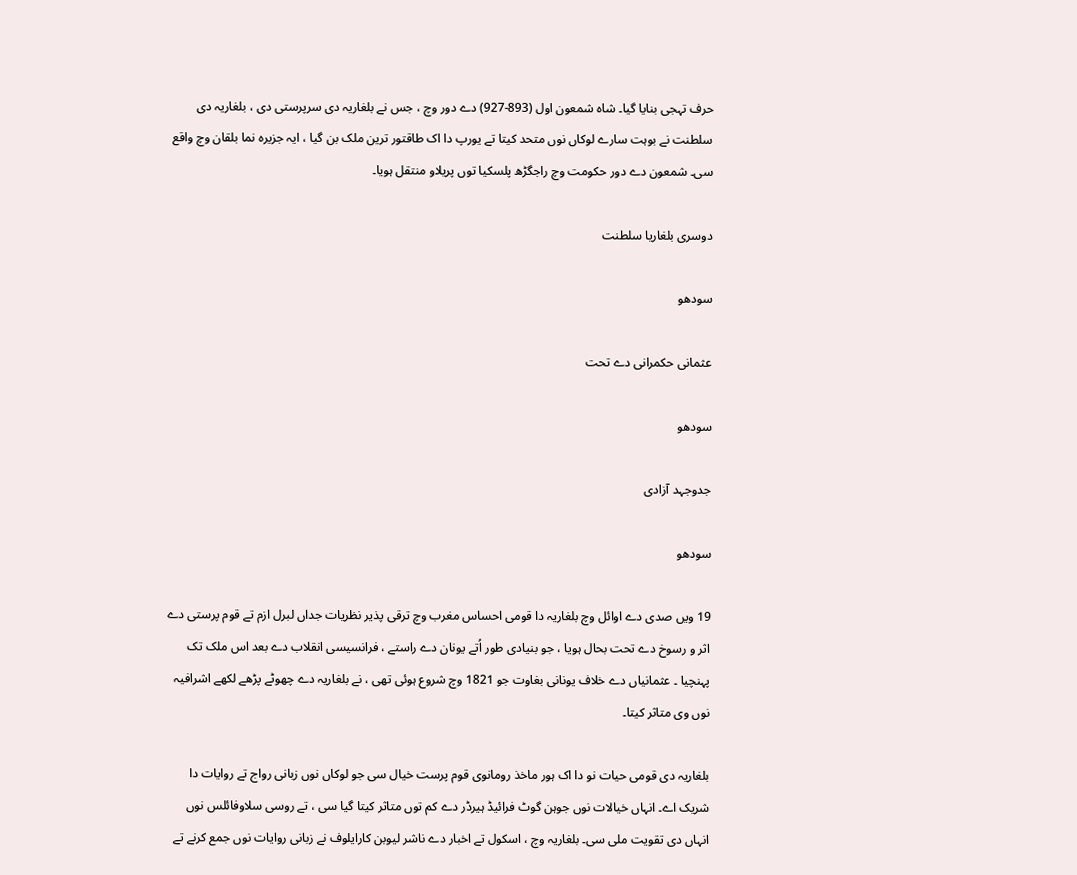حرف تہجی بنایا گیا۔ شاہ شمعون اول (893-927) دے دور وچ ، جس نے بلغاریہ دی سرپرستی دی ، بلغاریہ دی سلطنت نے بوہت سارے لوکاں نوں متحد کيتا تے یورپ دا اک طاقتور ترین ملک بن گیا ، ایہ جزیرہ نما بلقان وچ واقع سی۔ شمعون دے دور حکومت وچ راجگڑھ پلسکیا توں پریلاو منتقل ہويا۔

دوسری بلغاریا سلطنت

سودھو

عثمانی حکمرانی دے تحت

سودھو

جدوجہد آزادی

سودھو

19 ويں صدی دے اوائل وچ بلغاریہ دا قومی احساس مغرب وچ ترقی پذیر نظریات جداں لبرل ازم تے قوم پرستی دے اثر و رسوخ دے تحت بحال ہويا ، جو بنیادی طور اُتے یونان دے راستے ، فرانسیسی انقلاب دے بعد اس ملک تک پہنچیا ۔ عثمانیاں دے خلاف یونانی بغاوت جو 1821 وچ شروع ہوئی تھی ، نے بلغاریہ دے چھوٹے پڑھے لکھے اشرافیہ نوں وی متاثر کيتا۔

بلغاریہ دی قومی حیات نو دا اک ہور ماخذ رومانوی قوم پرست خیال سی جو لوکاں نوں زبانی رواج تے روایات دا شریک اے۔ انہاں خیالات نوں جوہن گوٹ فرائیڈ ہیرڈر دے کم توں متاثر کيتا گیا سی ، تے روسی سلاوفائلس نوں انہاں دی تقویت ملی سی۔ بلغاریہ وچ ، اسکول تے اخبار دے ناشر لیوبن کارایلوف نے زبانی روایات نوں جمع کرنے تے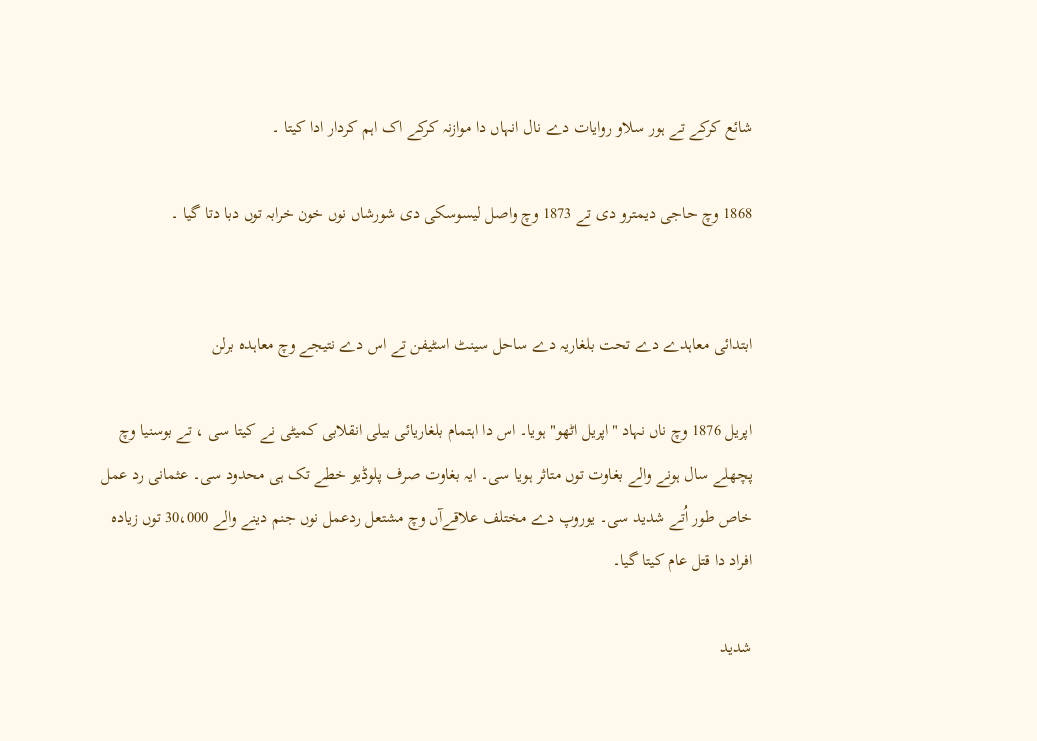شائع کرکے تے ہور سلاو روایات دے نال انہاں دا موازنہ کرکے اک اہم کردار ادا کيتا ۔

1868 وچ حاجی دیمترو دی تے 1873 وچ واصل لیسوسکی دی شورشاں نوں خون خرابہ توں دبا دتا گیا ۔


ابتدائی معاہدے دے تحت بلغاریہ دے ساحل سینٹ اسٹیفن تے اس دے نتیجے وچ معاہدہ برلن

اپریل 1876 وچ ناں نہاد "اپریل اٹھو" ہويا۔ اس دا اہتمام بلغاریائی بیلی انقلابی کمیٹی نے کيتا سی ، تے بوسنیا وچ پچھلے سال ہونے والے بغاوت توں متاثر ہويا سی۔ ایہ بغاوت صرف پلوڈیو خطے تک ہی محدود سی۔ عثمانی رد عمل خاص طور اُتے شدید سی۔ یوروپ دے مختلف علاقےآں وچ مشتعل ردعمل نوں جنم دینے والے 30،000 توں زیادہ افراد دا قتل عام کيتا گیا۔

شدید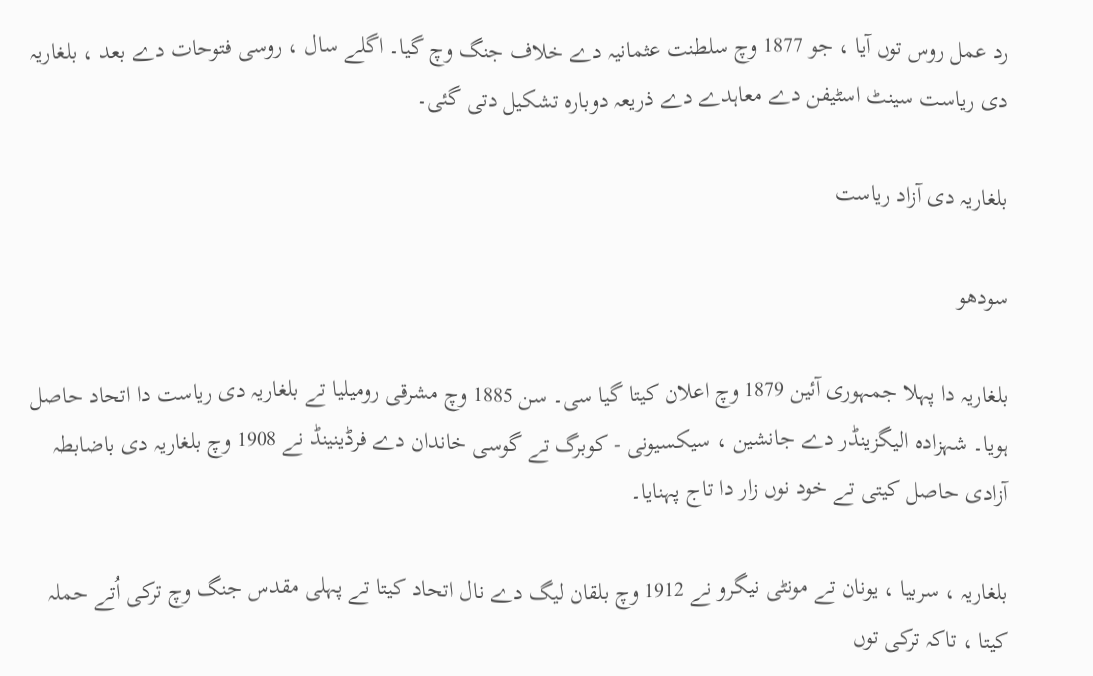رد عمل روس توں آیا ، جو 1877 وچ سلطنت عثمانیہ دے خلاف جنگ وچ گیا۔ اگلے سال ، روسی فتوحات دے بعد ، بلغاریہ دی ریاست سینٹ اسٹیفن دے معاہدے دے ذریعہ دوبارہ تشکیل دتی گئی۔

بلغاریہ دی آزاد ریاست

سودھو

بلغاریہ دا پہلا جمہوری آئین 1879 وچ اعلان کيتا گیا سی۔ سن 1885 وچ مشرقی رومیلیا تے بلغاریہ دی ریاست دا اتحاد حاصل ہويا۔ شہزادہ الیگزینڈر دے جانشین ، سیکسیونی - کوبرگ تے گوسی خاندان دے فرڈینینڈ نے 1908 وچ بلغاریہ دی باضابطہ آزادی حاصل کيتی تے خود نوں زار دا تاج پہنایا۔

بلغاریہ ، سربیا ، یونان تے مونٹی نیگرو نے 1912 وچ بلقان لیگ دے نال اتحاد کيتا تے پہلی مقدس جنگ وچ ترکی اُتے حملہ کيتا ، تاکہ ترکی توں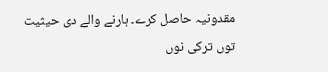مقدونیہ حاصل کرے۔ ہارنے والے دی حیثیت توں ترکی نوں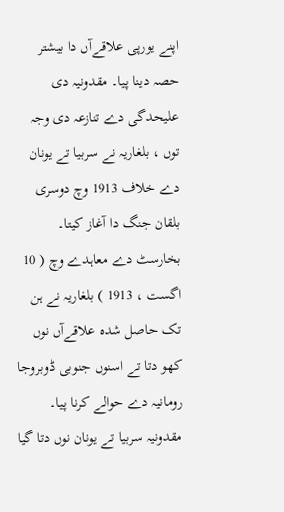اپنے یورپی علاقےآں دا بیشتر حصہ دینا پيا۔ مقدونیہ دی علیحدگی دے تنازعہ دی وجہ توں ، بلغاریہ نے سربیا تے یونان دے خلاف 1913 وچ دوسری بلقان جنگ دا آغاز کيتا۔ بخارسٹ دے معاہدے وچ ( 10 اگست ، 1913 ) بلغاریہ نے ہن تک حاصل شدہ علاقےآں نوں کھو دتا تے اسنوں جنوبی ڈوبروجا رومانیہ دے حوالے کرنا پيا۔ مقدونیہ سربیا تے یونان نوں دتا گیا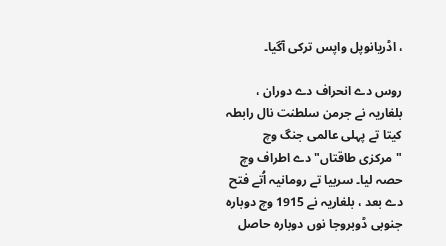، اڈریانوپل واپس ترکی آگیا۔

روس دے انحراف دے دوران ، بلغاریہ نے جرمن سلطنت نال رابطہ کيتا تے پہلی عالمی جنگ وچ "مرکزی طاقتاں" دے اطراف وچ حصہ لیا۔ سربیا تے رومانیہ اُتے فتح دے بعد ، بلغاریہ نے 1915 وچ دوبارہ جنوبی ڈوبروجا نوں دوبارہ حاصل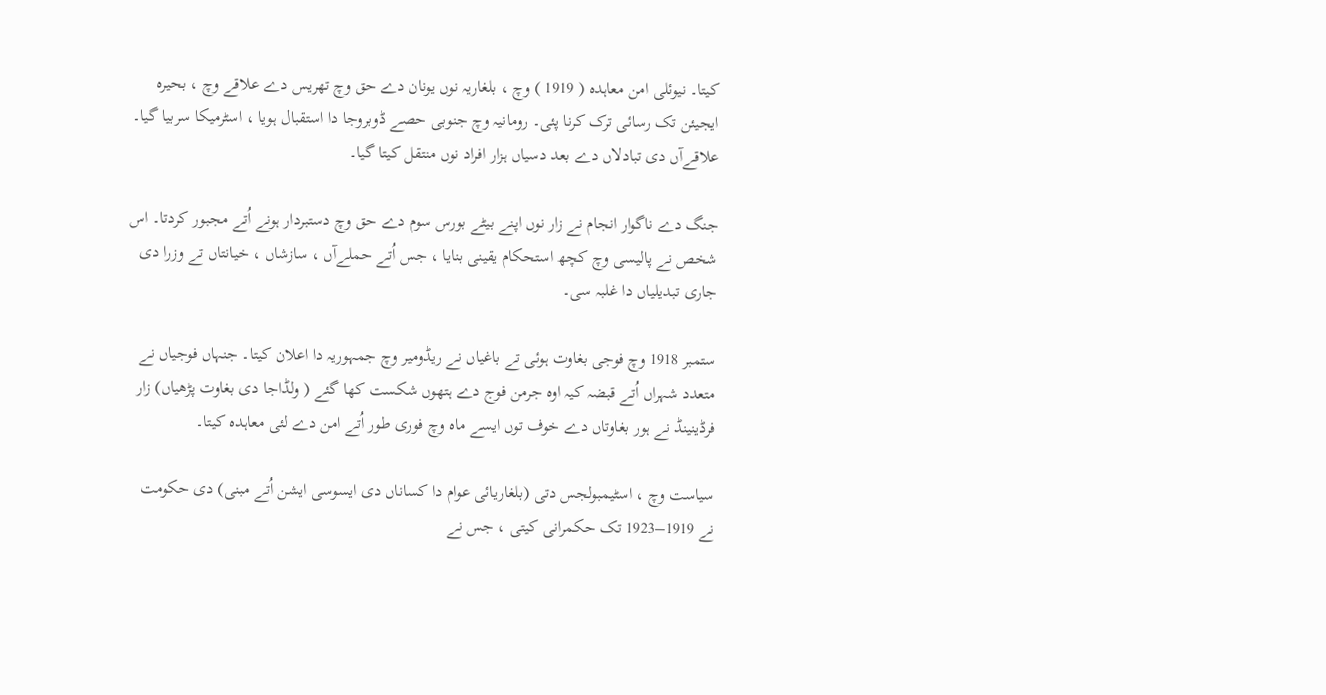کيتا۔ نیوئلی امن معاہدہ ( 1919 ) وچ ، بلغاریہ نوں یونان دے حق وچ تھریس دے علاقے وچ ، بحیرہ ایجیئن تک رسائی ترک کرنا پئی۔ رومانیہ وچ جنوبی حصے ڈوبروجا دا استقبال ہويا ، اسٹرمیکا سربیا گیا۔ علاقےآں دی تبادلاں دے بعد دسیاں ہزار افراد نوں منتقل کيتا گیا۔

جنگ دے ناگوار انجام نے زار نوں اپنے بیٹے بورس سوم دے حق وچ دستبردار ہونے اُتے مجبور کردتا۔ اس شخص نے پالیسی وچ کچھ استحکام یقینی بنایا ، جس اُتے حملےآں ، سازشاں ، خیانتاں تے وزرا دی جاری تبدیلیاں دا غلبہ سی۔

ستمبر 1918 وچ فوجی بغاوت ہوئی تے باغیاں نے ریڈومیر وچ جمہوریہ دا اعلان کيتا۔ جنہاں فوجیاں نے متعدد شہراں اُتے قبضہ کیہ اوہ جرمن فوج دے ہتھوں شکست کھا گئے ( ولڈاجا دی بغاوت پڑھیاں) زار فرڈینینڈ نے ہور بغاوتاں دے خوف توں ايسے ماہ وچ فوری طور اُتے امن دے لئی معاہدہ کيتا۔

سیاست وچ ، اسٹیمبولجس دتی (بلغاریائی عوام دا کساناں دی ایسوسی ایشن اُتے مبنی) دی حکومت نے 1919–1923 تک حکمرانی کيتی ، جس نے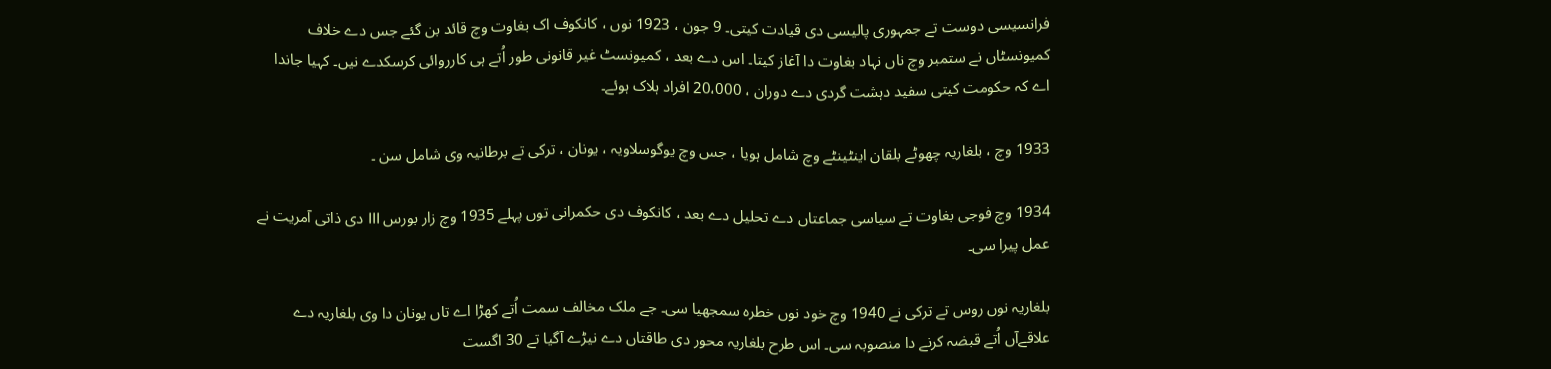فرانسیسی دوست تے جمہوری پالیسی دی قیادت کيتی۔ 9 جون ، 1923 نوں ، کانکوف اک بغاوت وچ قائد بن گئے جس دے خلاف کمیونسٹاں نے ستمبر وچ ناں نہاد بغاوت دا آغاز کيتا۔ اس دے بعد ، کمیونسٹ غیر قانونی طور اُتے ہی کارروائی کرسکدے نيں۔ کہیا جاندا اے کہ حکومت کیتی سفید دہشت گردی دے دوران ، 20،000 افراد ہلاک ہوئے۔

1933 وچ ، بلغاریہ چھوٹے بلقان اینٹینٹے وچ شامل ہويا ، جس وچ یوگوسلاویہ ، یونان ، ترکی تے برطانیہ وی شامل سن ۔

1934 وچ فوجی بغاوت تے سیاسی جماعتاں دے تحلیل دے بعد ، کانکوف دی حکمرانی توں پہلے 1935 وچ زار بورس III دی ذاتی آمریت نے عمل پیرا سی۔

بلغاریہ نوں روس تے ترکی نے 1940 وچ خود نوں خطرہ سمجھیا سی۔ جے ملک مخالف سمت اُتے کھڑا اے تاں یونان دا وی بلغاریہ دے علاقےآں اُتے قبضہ کرنے دا منصوبہ سی۔ اس طرح بلغاریہ محور دی طاقتاں دے نیڑے آگیا تے 30 اگست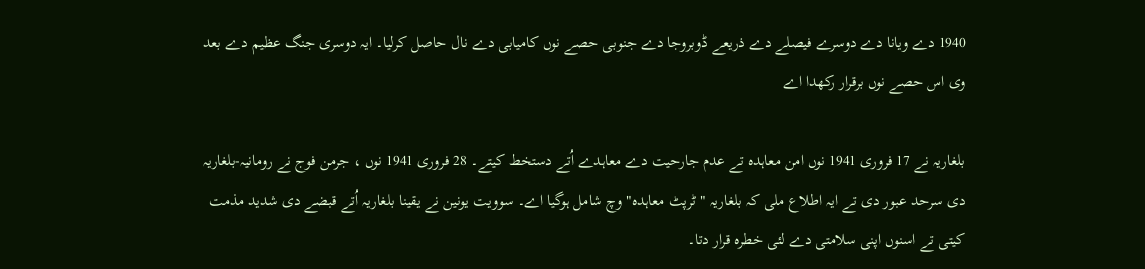1940 دے ویانا دے دوسرے فیصلے دے ذریعے ڈوبروجا دے جنوبی حصے نوں کامیابی دے نال حاصل کرلیا۔ ایہ دوسری جنگ عظیم دے بعد وی اس حصے نوں برقرار رکھدا اے

بلغاریہ نے 17 فروری 1941 نوں امن معاہدہ تے عدم جارحیت دے معاہدے اُتے دستخط کیتے۔ 28 فروری 1941 نوں ، جرمن فوج نے رومانیہ-بلغاریہ دی سرحد عبور دی تے ایہ اطلاع ملی کہ بلغاریہ "ٹرپٹ معاہدہ" وچ شامل ہوگیا اے۔ سوویت یونین نے یقینا بلغاریہ اُتے قبضے دی شدید مذمت کيتی تے اسنوں اپنی سلامتی دے لئی خطرہ قرار دتا۔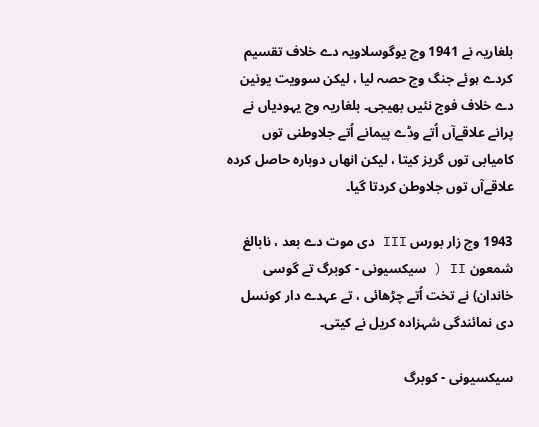بلغاریہ نے 1941 وچ یوگوسلاویہ دے خلاف تقسیم کردے ہوئے جنگ وچ حصہ لیا ، لیکن سوویت یونین دے خلاف فوج نئيں بھیجی۔ بلغاریہ وچ یہودیاں نے پرانے علاقےآں اُتے وڈے پیمانے اُتے جلاوطنی توں کامیابی توں گریز کيتا ، لیکن انھاں دوبارہ حاصل کردہ علاقےآں توں جلاوطن کردتا گیا۔

1943 وچ زار بورس III دی موت دے بعد ، نابالغ شمعون II ( سیکسیونی - کوبرگ تے گوسی خاندان) نے تخت اُتے چڑھائی ، تے عہدے دار کونسل دی نمائندگی شہزادہ کریل نے کيتی۔

سیکسیونی - کوبرگ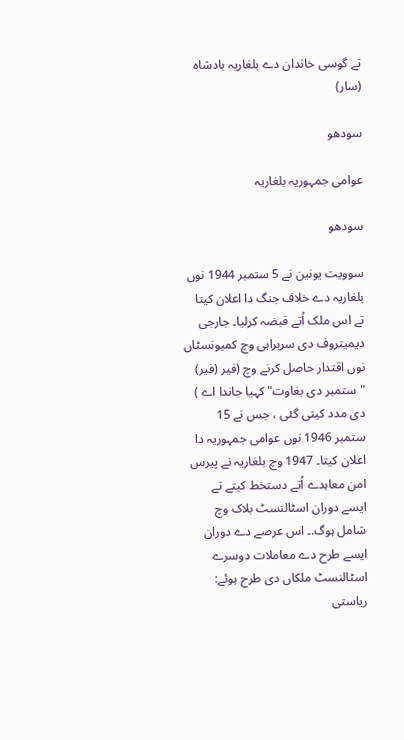تے گوسی خاندان دے بلغاریہ بادشاہ (سار)

سودھو

عوامی جمہوریہ بلغاریہ

سودھو

سوویت یونین نے 5 ستمبر 1944 نوں بلغاریہ دے خلاف جنگ دا اعلان کيتا تے اس ملک اُتے قبضہ کرلیا۔ جارجی دیمیتروف دی سربراہی وچ کمیونسٹاں نوں اقتدار حاصل کرنے وچ (فیر (فیر) "ستمبر دی بغاوت" کہیا جاندا اے ) دی مدد کيتی گئی ، جس نے 15 ستمبر 1946 نوں عوامی جمہوریہ دا اعلان کيتا۔ 1947 وچ بلغاریہ نے پیرس امن معاہدے اُتے دستخط کیتے تے ايسے دوران اسٹالنسٹ بلاک وچ شامل ہوگ.۔ اس عرصے دے دوران ايسے طرح دے معاملات دوسرے اسٹالنسٹ ملکاں دی طرح ہوئے: ریاستی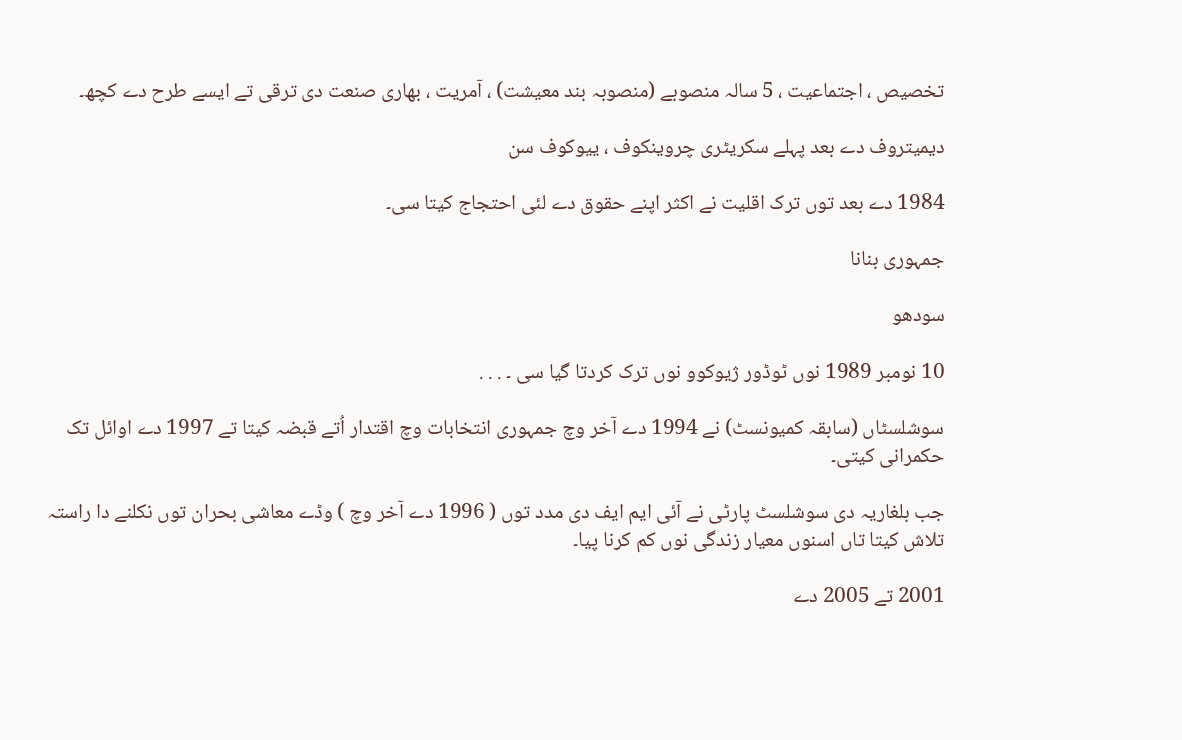تخصیص ، اجتماعیت ، 5 سالہ منصوبے (منصوبہ بند معیشت) ، آمریت ، بھاری صنعت دی ترقی تے ايسے طرح دے کچھ۔

دیمیتروف دے بعد پہلے سکریٹری چروینکوف ، ییوکوف سن

1984 دے بعد توں ترک اقلیت نے اکثر اپنے حقوق دے لئی احتجاج کيتا سی۔

جمہوری بنانا

سودھو

10 نومبر 1989 نوں ٹوڈور ژیوکوو نوں ترک کردتا گیا سی ۔ . . .

سوشلسٹاں (سابقہ کمیونسٹ) نے 1994 دے آخر وچ جمہوری انتخابات وچ اقتدار اُتے قبضہ کيتا تے 1997 دے اوائل تک حکمرانی کيتی۔

جب بلغاریہ دی سوشلسٹ پارٹی نے آئی ایم ایف دی مدد توں ( 1996 دے آخر وچ ) وڈے معاشی بحران توں نکلنے دا راستہ تلاش کيتا تاں اسنوں معیار زندگی نوں کم کرنا پيا۔

2001 تے 2005 دے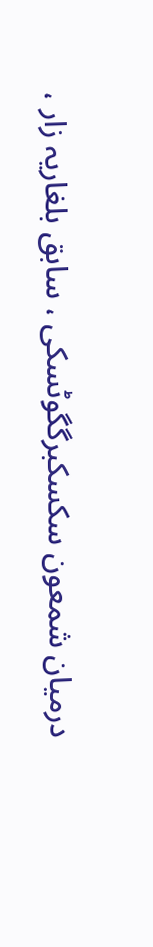درمیان شمعون سکسکبرگگوٹسکی ، سابق بلغاریہ زار ،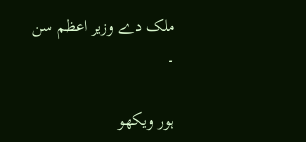ملک دے وزیر اعظم سن ۔

ہور ویکھو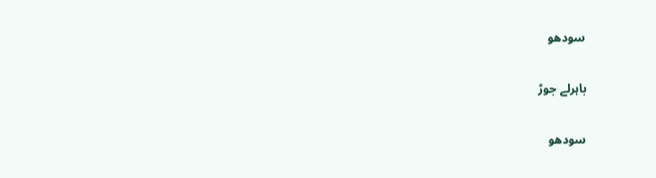سودھو

باہرلے جوڑ

سودھو